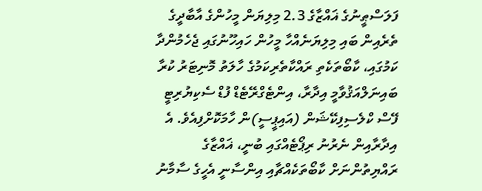ފަލަސްޠީނުގެ ޣައްޒާގެ 2.3 މިލިޔަން މީހުންގެ އާބާދީގެ ތެރެއިން ބައި މިލިޔަނެއްހާ މީހުން ހައިހޫނުގައި ޖެހެމުންދާ ކަމުގައި، ކާބޯތަކެތި ރައްކާތެރިކަމުގެ ހާލަތު މޮނިޓަރު ކުރާ ބައިނަލްއަޤުވާމީ އިދާރާ، އިންޓެގްރޭޓެޑް ފުޑް ސެކިޔުރިޓީ ފޭސް ކްލެސިފިކޭޝަން (އައިޕީސީ)ން ހާމަކޮށްފިއެވެ. އެ އިދާރާއިން ނެރުނު ރިޕޯޓެއްގައި ބުނީ، ޣައްޒާގެ ރައްޔިތުންނަށް ކާބޯތަކެއްޗާއި އިންސާނީ އެހީގެ ސާމާނު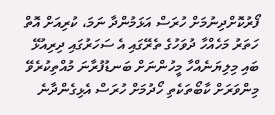ފޯރުކޮށްދިނުމަށް ހުރަސް އަޅަމުންދާ ނަމަ، ކުރިއަށް އޮތް ހަތަރު މަހެއްހާ ދުވަހުގެ ތެރޭގައި އެ ސަހަރުގައި ދިރިއުޅޭ ބައި މިލިޔަނެއްހާ މީހުންނަށް ބަނޑުފުރާނަ މުއްތިކުރެވޭ މިންވަރަށް ކާބޯތަކެތި ހޯދުމަށް ހުރަސް އެޅިގެންދާނެ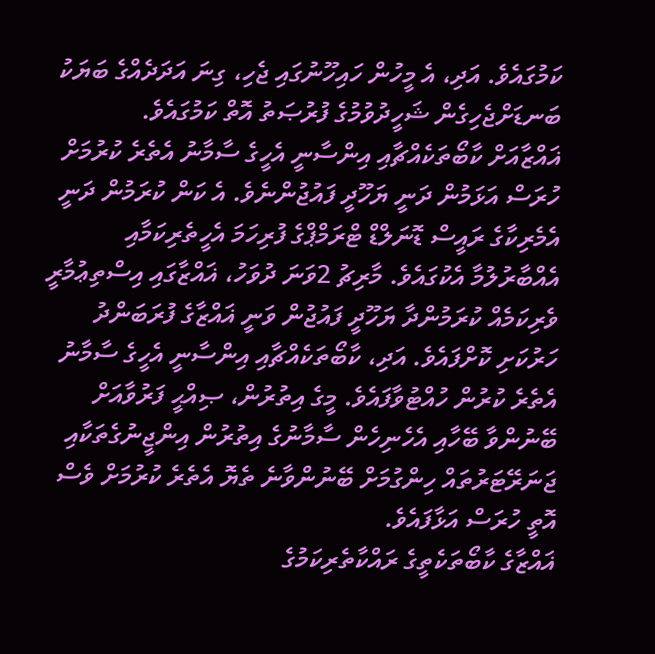ކަމުގައެވެ. އަދި، އެ މީހުން ހައިހޫނުގައި ޖެހި، ގިނަ އަދަދެއްގެ ބަޔަކު ބަނޑަށްޖެހިގެން ޝަހީދުވުމުގެ ފުރުޞަތު އޮތް ކަމުގައެވެ.
ޣައްޒާއަށް ކާބޯތަކެއްޗާއި އިންސާނީ އެހީގެ ސާމާނު އެތެރެ ކުރުމަށް ހުރަސް އަޅަމުން ދަނީ ޔަހޫދީ ފައުޖުންނެވެ. އެ ކަން ކުރަމުން ދަނީ އެމެރިކާގެ ރައީސް ޑޮނަލްޑް ޓްރަމްޕްގެ ފުރިހަމަ އެހީތެރިކަމާއި އެއްބާރުލުމާ އެކުގައެވެ. މާރިޗު 2ވަނަ ދުވަހު، ޣައްޒާގައި އިސްތިޢުމާރީ ވެރިކަމެއް ކުރަމުންދާ ޔަހޫދީ ފައުޖުން ވަނީ ޣައްޒާގެ ފުރަބަންދު ހަރުކަށި ކޮށްފައެވެ. އަދި، ކާބޯތަކެއްޗާއި އިންސާނީ އެހީގެ ސާމާނު އެތެރެ ކުރުން ހުއްޓުވާފައެވެ. މީގެ އިތުރުން، ޞިއްޙީ ފަރުވާއަށް ބޭނުންވާ ބޭހާއި އެހެނިހެން ސާމާނުގެ އިތުރުން އިންޖީނުގެތަކާއި ޖަނަރޭޓަރުތައް ހިންގުމަށް ބޭނުންވާނެ ތެޔޮ އެތެރެ ކުރުމަށް ވެސް އޮތީ ހުރަސް އަޅާފައެވެ.
ޣައްޒާގެ ކާބޯތަކެތީގެ ރައްކާތެރިކަމުގެ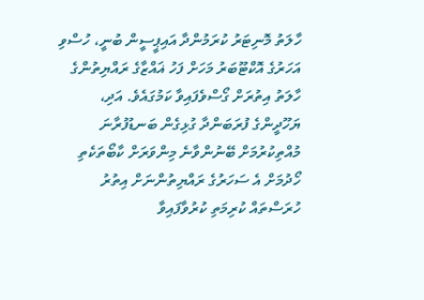ހާލަތު މޮނިޓަރު ކުރަމުންދާ އައިޕީސީން ބުނީ، ހުސްވި އަހަރުގެ އޮކްޓޫބަރު މަހަށް ފަހު ޣައްޒާގެ ރައްޔިތުންގެ ހާލަތު އިތުރަށް ގޯސްވެފައިވާ ކަމުގައެވެ. އަދި، ޔަހޫދީންގެ ފުރަބަންދާ ގުޅިގެން ބަނޑުފުރާނަ މުއްތިކުރުމަށް ބޭނުންވާނެ މިންވަރަށް ކާބޯތަކެތި ހޯދުމަށް އެ ސަހަރުގެ ރައްޔިތުންނަށް އިތުރު ހުރަސްތައް ކުރިމަތި ކުރުވާފައިވާ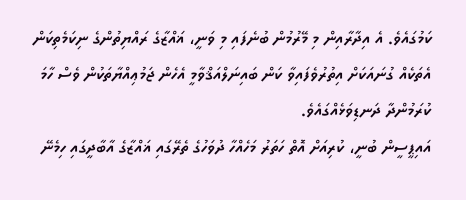ކަމުގައެވެ. އެ އިދާރާއިން މި މޭރުމުން ބުނެފައި މި ވަނީ، ޣައްޒާގެ ރައްޔިތުންގެ ނިކަމެތިކަން އެތަކެއް ގުނައަކަށް އިތުރުވެފައިވާ ކަން ބައިނަލްއަޤްވާމީ އެހެން ޖަމުޢިއްޔާތަކުން ވެސް ހާމަ ކުރަމުންދާ ދަނޑިވަޅެއްގައެވެ.
އައިޕީސީން ބުނީ، ކުރިއަށް އޮތް ހަތަރު މަހެއްހާ ދުވަހުގެ ތެރޭގައި ޣައްޒާގެ އާބާދީގައި ހިމެނޭ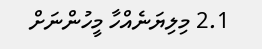2.1 މިލިޔަނެއްހާ މީހުންނަށް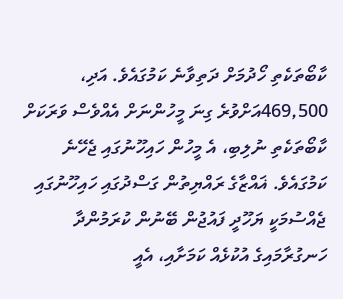ކާބޯތަކެތި ހޯދުމަށް ދަތިވާނެ ކަމުގައެވެ. އަދި، 469,500އަށްވުރެ ގިނަ މީހުންނަށް އެއްވެސް ވަރަކަށް ކާބޯތަކެތި ނުލިބި، އެ މީހުން ހައިހޫނުގައި ޖެހޭނެ ކަމުގައެވެ. ޣައްޒާގެ ރައްޔިތުން ގަސްދުގައި ހައިހޫނުގައި ޖެއްސުމަކީ ޔަހޫދީ ފައުޖުން ބޭނުން ކުރަމުންދާ ހަނގުރާމައިގެ އުކުޅެއް ކަމަށާއި، އެއީ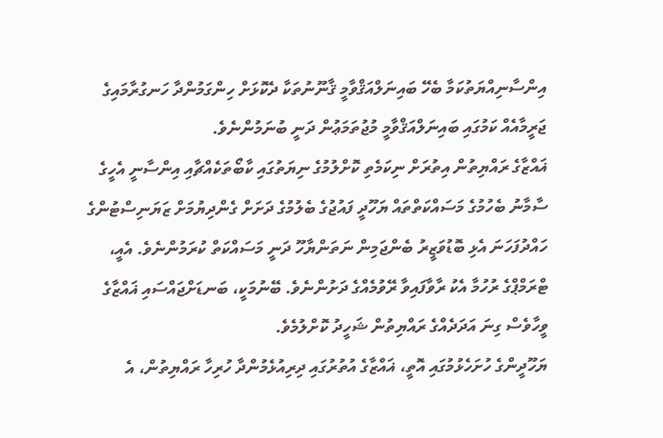އިންސާނިއްޔަތުކަމާ ބެހޭ ބައިނަލްއަޤްވާމީ ޤާނޫނުތަކާ ދެކޮޅަށް ހިންގަމުންދާ ހަނގުރާމައިގެ ޖަރީމާއެއް ކަމުގައި ބައިނަލްއަޤްވާމީ މުޖުތަމަޢުން ދަނީ ބުނަމުންނެވެ.
ޣައްޒާގެ ރައްޔިތުން އިތުރަށް ނިކަމެތި ކޮށްލުމުގެ ނިޔަތުގައި ކާބޯތަކެއްޗާއި އިންސާނީ އެހީގެ ސާމާނު ބެހުމުގެ މަސައްކަތްތައް ޔަހޫދީ ފައުޖުގެ ބެލުމުގެ ދަށަށް ގެންދިޔުމަށް ޒަޔަނިސްޓުންގެ ހައްދުފަހަނަ އެޅި ބޮޑުވަޒީރު ބެންޖަމިން ނަތަންޔާހޫ ދަނީ މަސައްކަތް ކުރަމުންނެވެ. އެއީ، ޓްރަމްޕްގެ ރުހުމާ އެކު ރާވާފައިވާ ރޭވުމެއްގެ ދަށުންނެވެ. ބޭނުމަކީ، ބަނޑަށްޖައްސައި ޣައްޒާގެ ވީހާވެސް ގިނަ އަދަދެއްގެ ރައްޔިތުން ޝަހީދު ކޮށްލުމެވެ.
ޔަހޫދީންގެ ހުށަހެޅުމުގައި އޮތީ، ޣައްޒާގެ އުތުރުގައި ދިރިއުޅެމުންދާ ހުރިހާ ރައްޔިތުން، އެ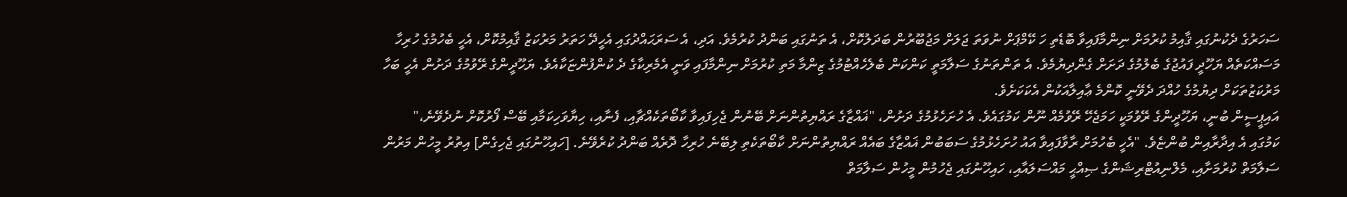ސަހަރުގެ ދެކުނުގައި ޤާއިމު ކުރުމަށް ނިންމާފައިވާ ބޮޑެތި ހަ ކޭމްޕަށް ނުވަތަ ޖަލަށް މަޖުބޫރުން ބަދަލުކޮށް، އެ ތަނުގައި ބަންދު ކުރުމެވެ. އަދި، އެ ސަރަޙައްދުގައި އެހީދޭ ހަތަރު މަރުކަޒު ޤާއިމުކޮށް، އެހީ ބެހުމުގެ ހުރިހާ މަސައްކަތެއް ޔަހޫދީ ފައުޖުގެ ބެލުމުގެ ދަށަށް ގެންދިޔުމެވެ. އެ ތަންތަނުގެ ސަލާމަތީ ކަންކަން ބެލެހެއްޓުމުގެ ޒިންމާ މަތި ކުރުމަށް ނިންމާފައި ވަނީ އެމެރިކާގެ ދެ ކުންފުންޏަކާއެވެ. ޔަހޫދީންގެ ރޭވުމުގެ ދަށުން އެހީ ބަހާ މަރުކަޒުތަކަށް ދިޔުމުގެ ހުއްދަ ދެވޭނީ ކޮންމެ ޢާއިލާއަކުން އެކަކަށެވެ.
އައިޕީސީން ބުނީ، ޔަހޫދީންގެ ރޭވުމަކީ ހަމަޖެހޭ ރޭވުމެއް ނޫން ކަމުގައެވެ. އެ ހުށަހެޅުމުގެ ދަށުން، "ޣައްޒާގެ ރައްޔިތުންނަށް ބޭނުން ޖެހިފައިވާ ކާބޯތަކެއްޗާއި، ފެނާއި، ހިޔާވަހިކަމާއި ބޭސް ފޯރުކޮށް ނުދެވޭނެ،" ކަމުގައި އެ އިދާރާއިން ބުންޏެވެ. "އެހީ ބެހުމަށް ރާވާފައިވާ އައު ހުށަހެޅުމުގެ ސަބަބުން ޣައްޒާގެ ބައެއް ރައްޔިތުންނަށް ކާބޯތަކެތި ލިބޭނެ ހުރިހާ ދޮރެއް ބަންދު ކުރެވޭނެ. [ހައިހޫނުގައި ޖެހިގެން] އިތުރު މީހުން މަރުން ސަލާމަތް ކުރުމަށާއި، މެލްނިއުޓްރިޝަންގެ ޞިއްޙީ މައްސަލައާއި، ހައިހޫނުގައި ޖެހުމުން މީހުން ސަލާމަތް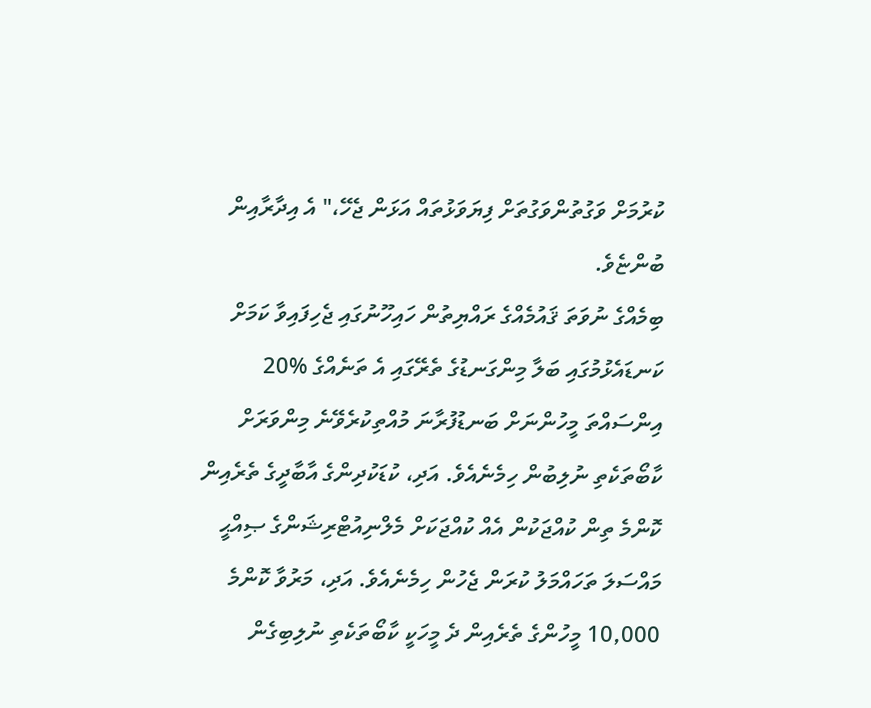ކުރުމަށް ވަގުތުންވަގުތަށް ފިޔަވަޅުތައް އަޅަން ޖެހޭ،" އެ އިދާރާއިން ބުންޏެވެ.
ބިމެއްގެ ނުވަތަ ޤައުމެއްގެ ރައްޔިތުން ހައިހޫނުގައި ޖެހިފައިވާ ކަމަށް ކަނޑައެޅުމުގައި ބަލާ މިންގަނޑުގެ ތެރޭގައި އެ ތަނެއްގެ %20 އިންސައްތަ މީހުންނަށް ބަނޑުފުރާނަ މުއްތިކުރެވޭނެ މިންވަރަށް ކާބޯތަކެތި ނުލިބުން ހިމެނެއެވެ. އަދި، ކުޑަކުދިންގެ އާބާދީގެ ތެރެއިން ކޮންމެ ތިން ކުއްޖަކުން އެއް ކުއްޖަކަށް މެލްނިއުޓްރިޝަންގެ ޞިއްޙީ މައްސަލަ ތަހައްމަލު ކުރަން ޖެހުން ހިމެނެއެވެ. އަދި، މަރުވާ ކޮންމެ 10,000 މީހުންގެ ތެރެއިން ދެ މީހަކީ ކާބޯތަކެތި ނުލިބިގެން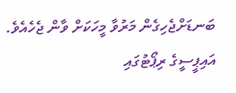ބަނޑަށްޖެހިގެން މަރުވާ މީހަކަށް ވާން ޖެހެއެވެ.
އައިޕީސީގެ ރިޕޯޓުގައި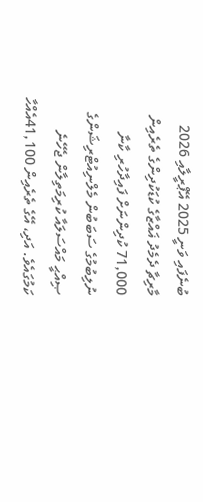ބުނެފައި ވަނީ 2025 އޭޕްރީލާއި 2026 މާރިޗާ ދެމެދު ޣައްޒާގެ ކުޑަކުދިންގެ ތެރެއިން 71,000 ކުދިންނަށް ފައިދާހުރި ކާނާ ނުލިބުމުގެ ސަބަބުން މެލްނިއުޓްރިޝަންގެ ޞިއްޙީ މައްސަލައާ ކުރިމަތިލާން ޖެހޭނެ ކަމުގައެވެ. އަދި، އޭގެ ތެރެއިން 41,100އެއްހާ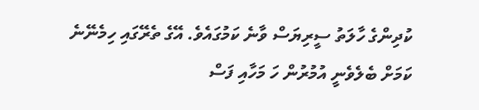ކުދިންގެ ހާލަތު ސީރިޔަސް ވާނެ ކަމުގައެވެ. އޭގެ ތެރޭގައި ހިމެނޭނެ ކަމަށް ބެލެވެނީ އުމުރުން ހަ މަހާއި ފަސް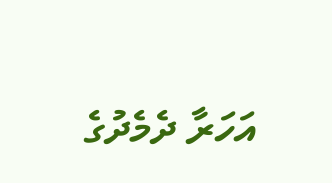އަހަރާ ދެމެދުގެ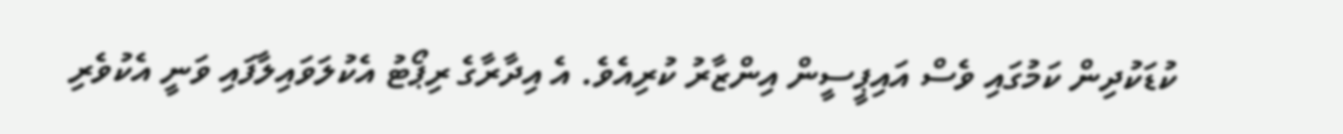ކުޑަކުދިން ކަމުގައި ވެސް އައިޕީސީން އިންޒާރު ކުރިއެވެ. އެ އިދާރާގެ ރިޕޯޓު އެކުލަވައިލާފައި ވަނީ އެކުވެރި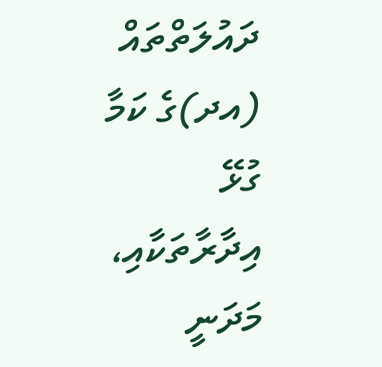ދައުލަތްތައް (އދ)ގެ ކަމާ ގުޅޭ އިދާރާތަކާއި، މަދަނީ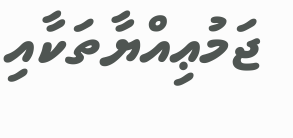ޖަމުޢިއްޔާތަކާއި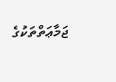ޖަމާޢަތްތަކުގެ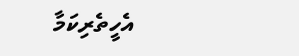އެހީތެރިކަމާ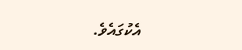އެކުގައެވެ.